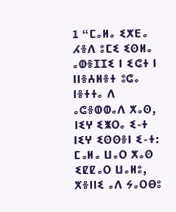1 “ⵎⴰⵍⴰ ⵉⵅⴹⴰ ⵃⴻⴷ ⵓⵎⵉ ⵉⵙⵍⴰ ⴰⵀⴻⵊⵊⵉ ⵏ ⵉⵛⵜ ⵏ ⵏⵏⴻⵄⵍⴻⵜ ⵓⵛⴰ ⵏⴻⵜⵜⴰ ⴷ ⴰⵛⴻⵀⵀⴰⴷ ⵅⴰⵙ, ⵏⵉⵖ ⵉⵥⵔⴰ ⵉ-ⵜ ⵏⵉⵖ ⵉⵙⵙⴻⵏ ⵉ-ⵜ: ⵎⴰⵍⴰ ⵡⴰⵔ ⵅⴰⵙ ⵉⵇⵇⴰⵔ ⵡⴰⵍⵓ, ⵅⴻⵏⵏⵉ ⴰⴷ ⵢⴰⵔⴱⵓ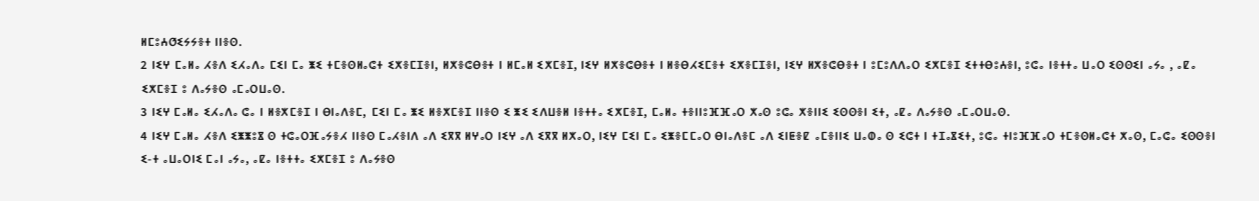ⵍⵎⵓⵄⵚⵉⵢⵢⴻⵜ ⵏⵏⴻⵙ.
2 ⵏⵉⵖ ⵎⴰⵍⴰ ⵃⴻⴷ ⵉⵃⴰⴷⴰ ⵎⵉⵏ ⵎⴰ ⵥⵉ ⵜⵎⴻⵙⵍⴰⵛⵜ ⵉⵅⴻⵎⵊⴻⵏ, ⵍⵅⴻⵛⴱⴻⵜ ⵏ ⵍⵎⴰⵍ ⵉⵅⵎⴻⵊ, ⵏⵉⵖ ⵍⵅⴻⵛⴱⴻⵜ ⵏ ⵍⴻⴱⵃⵉⵎⴻⵜ ⵉⵅⴻⵎⵊⴻⵏ, ⵏⵉⵖ ⵍⵅⴻⵛⴱⴻⵜ ⵏ ⵓⵎⵓⴷⴷⴰⵔ ⵉⵅⵎⴻⵊ ⵉⵜⵜⴱⵓⵄⴻⵏ, ⵓⵛⴰ ⵏⴻⵜⵜⴰ ⵡⴰⵔ ⵉⵙⵙⵉⵏ ⴰⵢⴰ , ⴰⵇⴰ ⵉⵅⵎⴻⵊ ⵓ ⴷⴰⵢⴻⵙ ⴰⵎⴰⵔⵡⴰⵙ.
3 ⵏⵉⵖ ⵎⴰⵍⴰ ⵉⵃⴰⴷⴰ ⵛⴰ ⵏ ⵍⴻⵅⵎⴻⵊ ⵏ ⴱⵏⴰⴷⴻⵎ, ⵎⵉⵏ ⵎⴰ ⵥⵉ ⵍⴻⵅⵎⴻⵊ ⵏⵏⴻⵙ ⵉ ⵥⵉ ⵉⴷⵡⴻⵍ ⵏⴻⵜⵜⴰ ⵉⵅⵎⴻⵊ, ⵎⴰⵍⴰ ⵜⴻⵏⵏⵓⴼⴼⴰⵔ ⵅⴰⵙ ⵓⵛⴰ ⵅⴻⵏⵏⵉ ⵉⵙⵙⴻⵏ ⵉⵜ, ⴰⵇⴰ ⴷⴰⵢⴻⵙ ⴰⵎⴰⵔⵡⴰⵙ.
4 ⵏⵉⵖ ⵎⴰⵍⴰ ⵃⴻⴷ ⵉⵥⵥⵓⴵ ⵙ ⵜⵛⴰⵔⴼⴰⵢⴻⵃ ⵏⵏⴻⵙ ⵎⴰⵃⴻⵏⴷ ⴰⴷ ⵉⴳⴳ ⵍⵖⴰⵔ ⵏⵉⵖ ⴰⴷ ⵉⴳⴳ ⵍⵅⴰⵔ, ⵏⵉⵖ ⵎⵉⵏ ⵎⴰ ⵉⵥⴻⵎⵎⴰⵔ ⴱⵏⴰⴷⴻⵎ ⴰⴷ ⵉⵏⵟⴻⵇ ⴰⵎⴻⵏⵏⵉ ⵡⴰⵀⴰ ⵙ ⵉⵛⵜ ⵏ ⵜⵊⴰⴵⵉⵜ, ⵓⵛⴰ ⵜⵏⵓⴼⴼⴰⵔ ⵜⵎⴻⵙⵍⴰⵛⵜ ⵅⴰⵙ, ⵎⴰⵛⴰ ⵉⵙⵙⴻⵏ ⵉ-ⵜ ⴰⵡⴰⵔⵏⵉ ⵎⴰⵏ ⴰⵢⴰ, ⴰⵇⴰ ⵏⴻⵜⵜⴰ ⵉⵅⵎⴻⵊ ⵓ ⴷⴰⵢⴻⵙ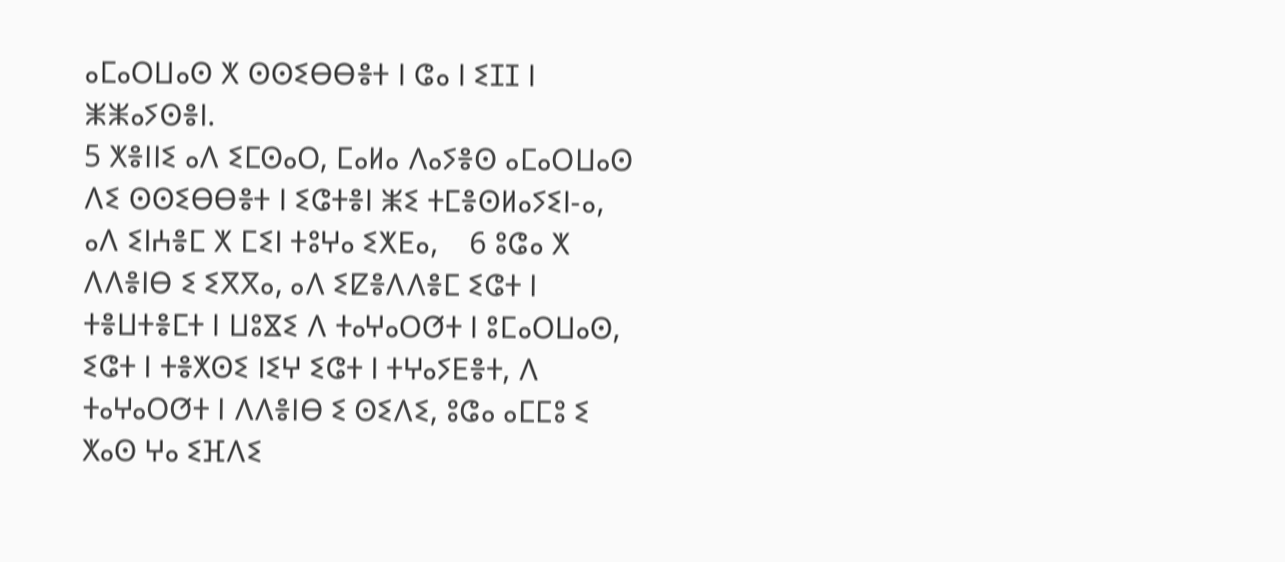ⴰⵎⴰⵔⵡⴰⵙ ⵅ ⵙⵙⵉⴱⴱⴻⵜ ⵏ ⵛⴰ ⵏ ⵉⵊⵊ ⵏ ⵥⵥⴰⵢⵙⴻⵏ.
5 ⵅⴻⵏⵏⵉ ⴰⴷ ⵉⵎⵙⴰⵔ, ⵎⴰⵍⴰ ⴷⴰⵢⴻⵙ ⴰⵎⴰⵔⵡⴰⵙ ⴷⵉ ⵙⵙⵉⴱⴱⴻⵜ ⵏ ⵉⵛⵜⴻⵏ ⵥⵉ ⵜⵎⴻⵙⵍⴰⵢⵉⵏ-ⴰ, ⴰⴷ ⵉⵏⵄⴻⵎ ⵅ ⵎⵉⵏ ⵜⵓⵖⴰ ⵉⵅⴹⴰ,    6 ⵓⵛⴰ ⵅ ⴷⴷⴻⵏⴱ ⵉ ⵉⴳⴳⴰ, ⴰⴷ ⵉⵇⴻⴷⴷⴻⵎ ⵉⵛⵜ ⵏ ⵜⴻⵡⵜⴻⵎⵜ ⵏ ⵡⵓⴵⵉ ⴷ ⵜⴰⵖⴰⵔⵚⵜ ⵏ ⵓⵎⴰⵔⵡⴰⵙ, ⵉⵛⵜ ⵏ ⵜⴻⵅⵙⵉ ⵏⵉⵖ ⵉⵛⵜ ⵏ ⵜⵖⴰⵢⴹⴻⵜ, ⴷ ⵜⴰⵖⴰⵔⵚⵜ ⵏ ⴷⴷⴻⵏⴱ ⵉ ⵙⵉⴷⵉ, ⵓⵛⴰ ⴰⵎⵎⵓ ⵉ ⵅⴰⵙ ⵖⴰ ⵉⴼⴷⵉ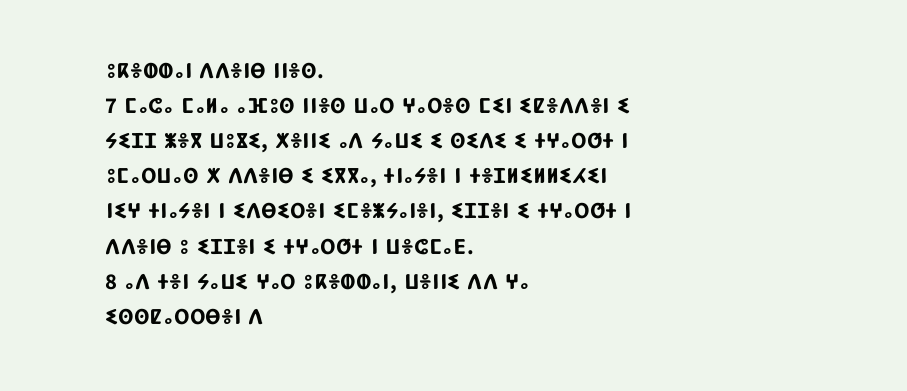ⵓⴽⴻⵀⵀⴰⵏ ⴷⴷⴻⵏⴱ ⵏⵏⴻⵙ.
7 ⵎⴰⵛⴰ ⵎⴰⵍⴰ ⴰⴼⵓⵙ ⵏⵏⴻⵙ ⵡⴰⵔ ⵖⴰⵔⴻⵙ ⵎⵉⵏ ⵉⵇⴻⴷⴷⴻⵏ ⵉ ⵢⵉⵊⵊ ⵥⴻⴳ ⵡⵓⴵⵉ, ⵅⴻⵏⵏⵉ ⴰⴷ ⵢⴰⵡⵉ ⵉ ⵙⵉⴷⵉ ⵉ ⵜⵖⴰⵔⵚⵜ ⵏ ⵓⵎⴰⵔⵡⴰⵙ ⵅ ⴷⴷⴻⵏⴱ ⵉ ⵉⴳⴳⴰ, ⵜⵏⴰⵢⴻⵏ ⵏ ⵜⴻⵊⵍⵉⵍⵍⵉⵃⵉⵏ ⵏⵉⵖ ⵜⵏⴰⵢⴻⵏ ⵏ ⵉⴷⴱⵉⵔⴻⵏ ⵉⵎⴻⵥⵢⴰⵏⴻⵏ, ⵉⵊⵊⴻⵏ ⵉ ⵜⵖⴰⵔⵚⵜ ⵏ ⴷⴷⴻⵏⴱ ⵓ ⵉⵊⵊⴻⵏ ⵉ ⵜⵖⴰⵔⵚⵜ ⵏ ⵡⴻⵛⵎⴰⴹ.
8 ⴰⴷ ⵜⴻⵏ ⵢⴰⵡⵉ ⵖⴰⵔ ⵓⴽⴻⵀⵀⴰⵏ, ⵡⴻⵏⵏⵉ ⴷⴷ ⵖⴰ ⵉⵙⵙⵇⴰⵔⵔⴱⴻⵏ ⴷ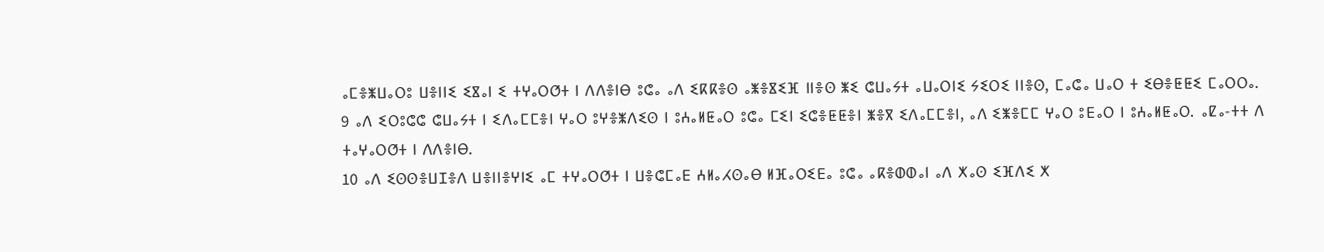ⴰⵎⴻⵥⵡⴰⵔⵓ ⵡⴻⵏⵏⵉ ⵉⴵⴰⵏ ⵉ ⵜⵖⴰⵔⵚⵜ ⵏ ⴷⴷⴻⵏⴱ ⵓⵛⴰ ⴰⴷ ⵉⴽⴽⴻⵙ ⴰⵥⴻⴵⵉⴼ ⵏⵏⴻⵙ ⵥⵉ ⵛⵡⴰⵢⵜ ⴰⵡⴰⵔⵏⵉ ⵢⵉⵔⵉ ⵏⵏⴻⵙ, ⵎⴰⵛⴰ ⵡⴰⵔ ⵜ ⵉⴱⴻⵟⵟⵉ ⵎⴰⵔⵔⴰ.    9 ⴰⴷ ⵉⵔⵓⵛⵛ ⵛⵡⴰⵢⵜ ⵏ ⵉⴷⴰⵎⵎⴻⵏ ⵖⴰⵔ ⵓⵖⴻⵥⴷⵉⵙ ⵏ ⵓⵄⴰⵍⵟⴰⵔ ⵓⵛⴰ ⵎⵉⵏ ⵉⵛⴻⵟⵟⴻⵏ ⵥⴻⴳ ⵉⴷⴰⵎⵎⴻⵏ, ⴰⴷ ⵉⵥⴻⵎⵎ ⵖⴰⵔ ⵓⴹⴰⵔ ⵏ ⵓⵄⴰⵍⵟⴰⵔ. ⴰⵇⴰ-ⵜⵜ ⴷ ⵜⴰⵖⴰⵔⵚⵜ ⵏ ⴷⴷⴻⵏⴱ.
10 ⴰⴷ ⵉⵙⵙⴻⵡⵊⴻⴷ ⵡⴻⵏⵏⴻⵖⵏⵉ ⴰⵎ ⵜⵖⴰⵔⵚⵜ ⵏ ⵡⴻⵛⵎⴰⴹ ⵄⵍⴰⵃⵙⴰⴱ ⵍⴼⴰⵔⵉⴹⴰ ⵓⵛⴰ ⴰⴽⴻⵀⵀⴰⵏ ⴰⴷ ⵅⴰⵙ ⵉⴼⴷⵉ ⵅ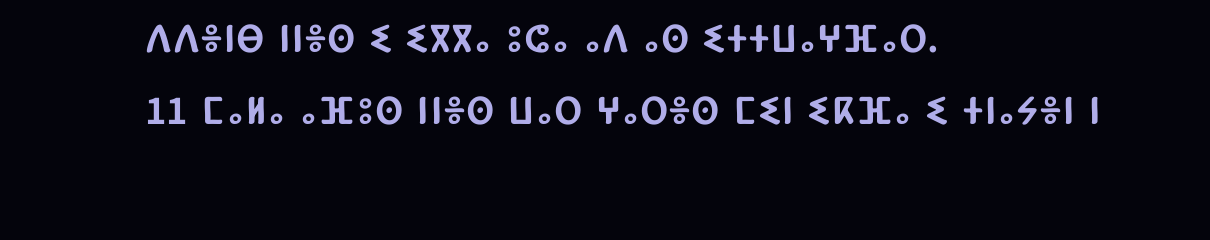ⴷⴷⴻⵏⴱ ⵏⵏⴻⵙ ⵉ ⵉⴳⴳⴰ ⵓⵛⴰ ⴰⴷ ⴰⵙ ⵉⵜⵜⵡⴰⵖⴼⴰⵔ.
11 ⵎⴰⵍⴰ ⴰⴼⵓⵙ ⵏⵏⴻⵙ ⵡⴰⵔ ⵖⴰⵔⴻⵙ ⵎⵉⵏ ⵉⴽⴼⴰ ⵉ ⵜⵏⴰⵢⴻⵏ ⵏ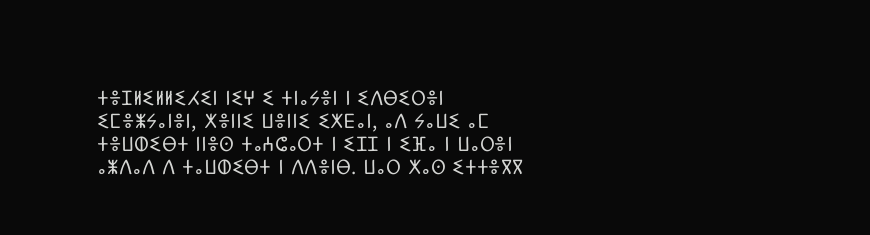ⵜⴻⵊⵍⵉⵍⵍⵉⵃⵉⵏ ⵏⵉⵖ ⵉ ⵜⵏⴰⵢⴻⵏ ⵏ ⵉⴷⴱⵉⵔⴻⵏ ⵉⵎⴻⵥⵢⴰⵏⴻⵏ, ⵅⴻⵏⵏⵉ ⵡⴻⵏⵏⵉ ⵉⵅⴹⴰⵏ, ⴰⴷ ⵢⴰⵡⵉ ⴰⵎ ⵜⴻⵡⵀⵉⴱⵜ ⵏⵏⴻⵙ ⵜⴰⵄⵛⴰⵔⵜ ⵏ ⵉⵊⵊ ⵏ ⵉⴼⴰ ⵏ ⵡⴰⵔⴻⵏ ⴰⵥⴷⴰⴷ ⴷ ⵜⴰⵡⵀⵉⴱⵜ ⵏ ⴷⴷⴻⵏⴱ. ⵡⴰⵔ ⵅⴰⵙ ⵉⵜⵜⴻⴳⴳ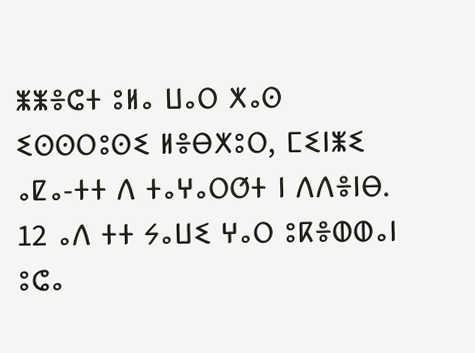ⵥⵥⴻⵛⵜ ⵓⵍⴰ ⵡⴰⵔ ⵅⴰⵙ ⵉⵙⵙⵔⵓⵙⵉ ⵍⴻⴱⵅⵓⵔ, ⵎⵉⵏⵥⵉ ⴰⵇⴰ-ⵜⵜ ⴷ ⵜⴰⵖⴰⵔⵚⵜ ⵏ ⴷⴷⴻⵏⴱ.
12 ⴰⴷ ⵜⵜ ⵢⴰⵡⵉ ⵖⴰⵔ ⵓⴽⴻⵀⵀⴰⵏ ⵓⵛⴰ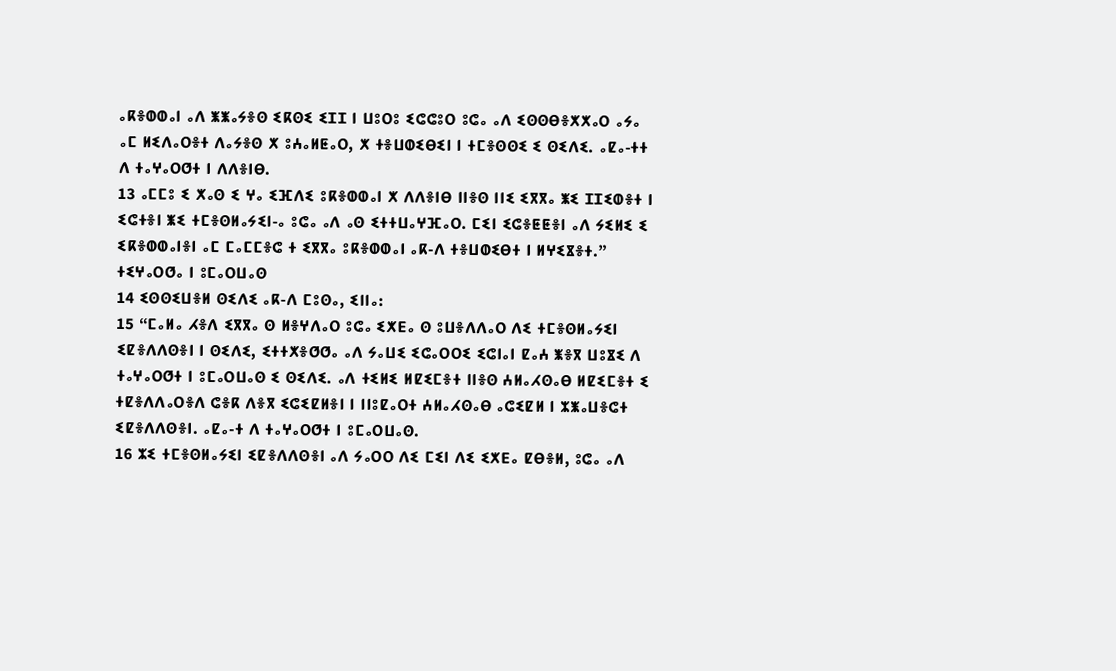ⴰⴽⴻⵀⵀⴰⵏ ⴰⴷ ⵥⵥⴰⵢⴻⵙ ⵉⴽⵙⵉ ⵉⵊⵊ ⵏ ⵡⵓⵔⵓ ⵉⵛⵛⵓⵔ ⵓⵛⴰ ⴰⴷ ⵉⵙⵙⴱⴻⵅⵅⴰⵔ ⴰⵢⴰ ⴰⵎ ⵍⵉⴷⴰⵔⴻⵜ ⴷⴰⵢⴻⵙ ⵅ ⵓⵄⴰⵍⵟⴰⵔ, ⵅ ⵜⴻⵡⵀⵉⴱⵉⵏ ⵏ ⵜⵎⴻⵙⵙⵉ ⵉ ⵙⵉⴷⵉ. ⴰⵇⴰ-ⵜⵜ ⴷ ⵜⴰⵖⴰⵔⵚⵜ ⵏ ⴷⴷⴻⵏⴱ.
13 ⴰⵎⵎⵓ ⵉ ⵅⴰⵙ ⵉ ⵖⴰ ⵉⴼⴷⵉ ⵓⴽⴻⵀⵀⴰⵏ ⵅ ⴷⴷⴻⵏⴱ ⵏⵏⴻⵙ ⵏⵏⵉ ⵉⴳⴳⴰ ⵥⵉ ⵊⵊⵉⵀⴻⵜ ⵏ ⵉⵛⵜⴻⵏ ⵥⵉ ⵜⵎⴻⵙⵍⴰⵢⵉⵏ-ⴰ ⵓⵛⴰ ⴰⴷ ⴰⵙ ⵉⵜⵜⵡⴰⵖⴼⴰⵔ. ⵎⵉⵏ ⵉⵛⴻⵟⵟⴻⵏ ⴰⴷ ⵢⵉⵍⵉ ⵉ ⵉⴽⴻⵀⵀⴰⵏⴻⵏ ⴰⵎ ⵎⴰⵎⵎⴻⵛ ⵜ ⵉⴳⴳⴰ ⵓⴽⴻⵀⵀⴰⵏ ⴰⴽ-ⴷ ⵜⴻⵡⵀⵉⴱⵜ ⵏ ⵍⵖⵉⴵⴻⵜ.”
ⵜⵉⵖⴰⵔⵚⴰ ⵏ ⵓⵎⴰⵔⵡⴰⵙ
14 ⵉⵙⵙⵉⵡⴻⵍ ⵙⵉⴷⵉ ⴰⴽ-ⴷ ⵎⵓⵙⴰ, ⵉⵏⵏⴰ:
15 “ⵎⴰⵍⴰ ⵃⴻⴷ ⵉⴳⴳⴰ ⵙ ⵍⴻⵖⴷⴰⵔ ⵓⵛⴰ ⵉⵅⴹⴰ ⵙ ⵓⵡⴻⴷⴷⴰⵔ ⴷⵉ ⵜⵎⴻⵙⵍⴰⵢⵉⵏ ⵉⵇⴻⴷⴷⵙⴻⵏ ⵏ ⵙⵉⴷⵉ, ⵉⵜⵜⵅⴻⵚⵚⴰ ⴰⴷ ⵢⴰⵡⵉ ⵉⵛⴰⵔⵔⵉ ⵉⵛⵏⴰⵏ ⵇⴰⵄ ⵥⴻⴳ ⵡⵓⴵⵉ ⴷ ⵜⴰⵖⴰⵔⵚⵜ ⵏ ⵓⵎⴰⵔⵡⴰⵙ ⵉ ⵙⵉⴷⵉ. ⴰⴷ ⵜⵉⵍⵉ ⵍⵇⵉⵎⴻⵜ ⵏⵏⴻⵙ ⵄⵍⴰⵃⵙⴰⴱ ⵍⵇⵉⵎⴻⵜ ⵉ ⵜⵇⴻⴷⴷⴰⵔⴻⴷ ⵛⴻⴽ ⴷⴻⴳ ⵉⵛⵉⵇⵍⴻⵏ ⵏ ⵏⵏⵓⵇⴰⵔⵜ ⵄⵍⴰⵃⵙⴰⴱ ⴰⵛⵉⵇⵍ ⵏ ⵣⵥⴰⵡⴻⵛⵜ ⵉⵇⴻⴷⴷⵙⴻⵏ. ⴰⵇⴰ-ⵜ ⴷ ⵜⴰⵖⴰⵔⵚⵜ ⵏ ⵓⵎⴰⵔⵡⴰⵙ.
16 ⵣⵉ ⵜⵎⴻⵙⵍⴰⵢⵉⵏ ⵉⵇⴻⴷⴷⵙⴻⵏ ⴰⴷ ⵢⴰⵔⵔ ⴷⵉ ⵎⵉⵏ ⴷⵉ ⵉⵅⴹⴰ ⵇⴱⴻⵍ, ⵓⵛⴰ ⴰⴷ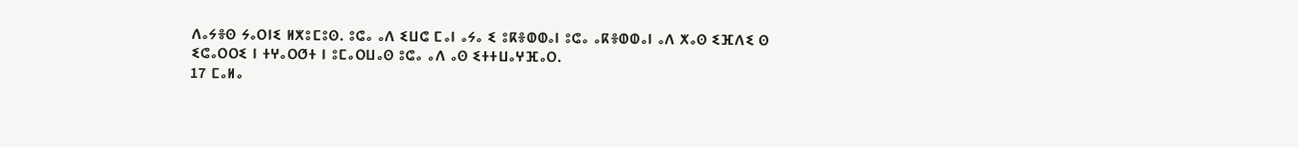ⴷⴰⵢⴻⵙ ⵢⴰⵔⵏⵉ ⵍⵅⵓⵎⵓⵙ. ⵓⵛⴰ ⴰⴷ ⵉⵡⵛ ⵎⴰⵏ ⴰⵢⴰ ⵉ ⵓⴽⴻⵀⵀⴰⵏ ⵓⵛⴰ ⴰⴽⴻⵀⵀⴰⵏ ⴰⴷ ⵅⴰⵙ ⵉⴼⴷⵉ ⵙ ⵉⵛⴰⵔⵔⵉ ⵏ ⵜⵖⴰⵔⵚⵜ ⵏ ⵓⵎⴰⵔⵡⴰⵙ ⵓⵛⴰ ⴰⴷ ⴰⵙ ⵉⵜⵜⵡⴰⵖⴼⴰⵔ.
17 ⵎⴰⵍⴰ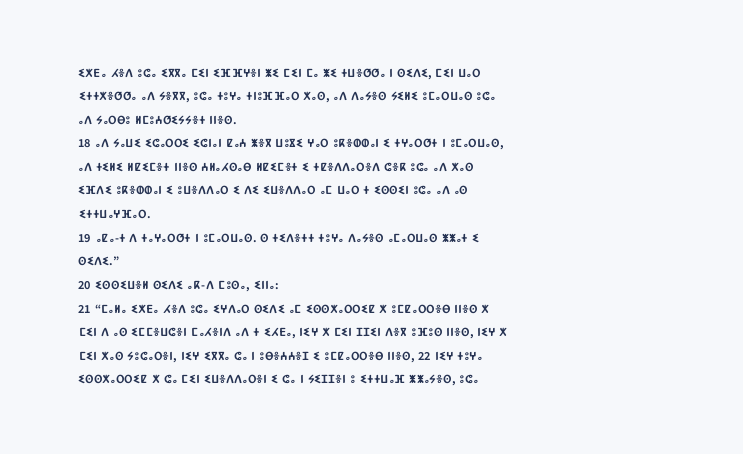ⵉⵅⴹⴰ ⵃⴻⴷ ⵓⵛⴰ ⵉⴳⴳⴰ ⵎⵉⵏ ⵉⴼⴼⵖⴻⵏ ⵥⵉ ⵎⵉⵏ ⵎⴰ ⵥⵉ ⵜⵡⴻⵚⵚⴰ ⵏ ⵙⵉⴷⵉ, ⵎⵉⵏ ⵡⴰⵔ ⵉⵜⵜⵅⴻⵚⵚⴰ ⴰⴷ ⵢⴻⴳⴳ, ⵓⵛⴰ ⵜⵓⵖⴰ ⵜⵏⵓⴼⴼⴰⵔ ⵅⴰⵙ, ⴰⴷ ⴷⴰⵢⴻⵙ ⵢⵉⵍⵉ ⵓⵎⴰⵔⵡⴰⵙ ⵓⵛⴰ ⴰⴷ ⵢⴰⵔⴱⵓ ⵍⵎⵓⵄⵚⵉⵢⵢⴻⵜ ⵏⵏⴻⵙ.
18 ⴰⴷ ⵢⴰⵡⵉ ⵉⵛⴰⵔⵔⵉ ⵉⵛⵏⴰⵏ ⵇⴰⵄ ⵥⴻⴳ ⵡⵓⴵⵉ ⵖⴰⵔ ⵓⴽⴻⵀⵀⴰⵏ ⵉ ⵜⵖⴰⵔⵚⵜ ⵏ ⵓⵎⴰⵔⵡⴰⵙ, ⴰⴷ ⵜⵉⵍⵉ ⵍⵇⵉⵎⴻⵜ ⵏⵏⴻⵙ ⵄⵍⴰⵃⵙⴰⴱ ⵍⵇⵉⵎⴻⵜ ⵉ ⵜⵇⴻⴷⴷⴰⵔⴻⴷ ⵛⴻⴽ ⵓⵛⴰ ⴰⴷ ⵅⴰⵙ ⵉⴼⴷⵉ ⵓⴽⴻⵀⵀⴰⵏ ⵉ ⵓⵡⴻⴷⴷⴰⵔ ⵉ ⴷⵉ ⵉⵡⴻⴷⴷⴰⵔ ⴰⵎ ⵡⴰⵔ ⵜ ⵉⵙⵙⵉⵏ ⵓⵛⴰ ⴰⴷ ⴰⵙ ⵉⵜⵜⵡⴰⵖⴼⴰⵔ.
19 ⴰⵇⴰ-ⵜ ⴷ ⵜⴰⵖⴰⵔⵚⵜ ⵏ ⵓⵎⴰⵔⵡⴰⵙ. ⵙ ⵜⵉⴷⴻⵜⵜ ⵜⵓⵖⴰ ⴷⴰⵢⴻⵙ ⴰⵎⴰⵔⵡⴰⵙ ⵥⵥⴰⵜ ⵉ ⵙⵉⴷⵉ.”
20 ⵉⵙⵙⵉⵡⴻⵍ ⵙⵉⴷⵉ ⴰⴽ-ⴷ ⵎⵓⵙⴰ, ⵉⵏⵏⴰ:
21 “ⵎⴰⵍⴰ ⵉⵅⴹⴰ ⵃⴻⴷ ⵓⵛⴰ ⵉⵖⴷⴰⵔ ⵙⵉⴷⵉ ⴰⵎ ⵉⵙⵙⵅⴰⵔⵔⵉⵇ ⵅ ⵓⵎⵇⴰⵔⵔⴻⴱ ⵏⵏⴻⵙ ⵅ ⵎⵉⵏ ⴷ ⴰⵙ ⵉⵎⵎⴻⵡⵛⴻⵏ ⵎⴰⵃⴻⵏⴷ ⴰⴷ ⵜ ⵉⵃⴹⴰ, ⵏⵉⵖ ⵅ ⵎⵉⵏ ⵊⵊⵉⵏ ⴷⴻⴳ ⵓⴼⵓⵙ ⵏⵏⴻⵙ, ⵏⵉⵖ ⵅ ⵎⵉⵏ ⵅⴰⵙ ⵢⵓⵛⴰⵔⴻⵏ, ⵏⵉⵖ ⵉⴳⴳⴰ ⵛⴰ ⵏ ⵓⴱⴻⵄⵄⴻⵊ ⵉ ⵓⵎⵇⴰⵔⵔⴻⴱ ⵏⵏⴻⵙ, 22 ⵏⵉⵖ ⵜⵓⵖⴰ ⵉⵙⵙⵅⴰⵔⵔⵉⵇ ⵅ ⵛⴰ ⵎⵉⵏ ⵉⵡⴻⴷⴷⴰⵔⴻⵏ ⵉ ⵛⴰ ⵏ ⵢⵉⵊⵊⴻⵏ ⵓ ⵉⵜⵜⵡⴰⴼ ⵥⵥⴰⵢⴻⵙ, ⵓⵛⴰ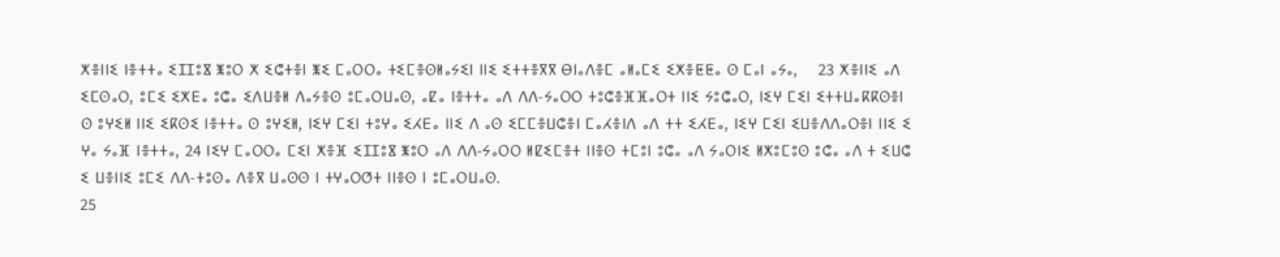ⵅⴻⵏⵏⵉ ⵏⴻⵜⵜⴰ ⵉⵊⵊⵓⴵ ⵥⵓⵔ ⵅ ⵉⵛⵜⴻⵏ ⵥⵉ ⵎⴰⵔⵔⴰ ⵜⵉⵎⴻⵙⵍⴰⵢⵉⵏ ⵏⵏⵉ ⵉⵜⵜⴻⴳⴳ ⴱⵏⴰⴷⴻⵎ ⴰⵍⴰⵎⵉ ⵉⵅⴻⵟⵟⴰ ⵙ ⵎⴰⵏ ⴰⵢⴰ,    23 ⵅⴻⵏⵏⵉ ⴰⴷ ⵉⵎⵙⴰⵔ, ⵓⵎⵉ ⵉⵅⴹⴰ ⵓⵛⴰ ⵉⴷⵡⴻⵍ ⴷⴰⵢⴻⵙ ⵓⵎⴰⵔⵡⴰⵙ, ⴰⵇⴰ ⵏⴻⵜⵜⴰ ⴰⴷ ⴷⴷ-ⵢⴰⵔⵔ ⵜⵓⵛⴻⴼⴼⴰⵔⵜ ⵏⵏⵉ ⵢⵓⵛⴰⵔ, ⵏⵉⵖ ⵎⵉⵏ ⵉⵜⵜⵡⴰⴽⴽⵙⴻⵏ ⵙ ⵓⵖⵉⵍ ⵏⵏⵉ ⵉⴽⵙⵉ ⵏⴻⵜⵜⴰ ⵙ ⵓⵖⵉⵍ, ⵏⵉⵖ ⵎⵉⵏ ⵜⵓⵖⴰ ⵉⵃⴹⴰ ⵏⵏⵉ ⴷ ⴰⵙ ⵉⵎⵎⴻⵡⵛⴻⵏ ⵎⴰⵃⴻⵏⴷ ⴰⴷ ⵜⵜ ⵉⵃⴹⴰ, ⵏⵉⵖ ⵎⵉⵏ ⵉⵡⴻⴷⴷⴰⵔⴻⵏ ⵏⵏⵉ ⵉ ⵖⴰ ⵢⴰⴼ ⵏⴻⵜⵜⴰ, 24 ⵏⵉⵖ ⵎⴰⵔⵔⴰ ⵎⵉⵏ ⵅⴻⴼ ⵉⵊⵊⵓⴵ ⵥⵓⵔ ⴰⴷ ⴷⴷ-ⵢⴰⵔⵔ ⵍⵇⵉⵎⴻⵜ ⵏⵏⴻⵙ ⵜⵎⵓⵏ ⵓⵛⴰ ⴰⴷ ⵢⴰⵔⵏⵉ ⵍⵅⵓⵎⵓⵙ ⵓⵛⴰ ⴰⴷ ⵜ ⵉⵡⵛ ⵉ ⵡⴻⵏⵏⵉ ⵓⵎⵉ ⴷⴷ-ⵜⵓⵙⴰ ⴷⴻⴳ ⵡⴰⵙⵙ ⵏ ⵜⵖⴰⵔⵚⵜ ⵏⵏⴻⵙ ⵏ ⵓⵎⴰⵔⵡⴰⵙ.
25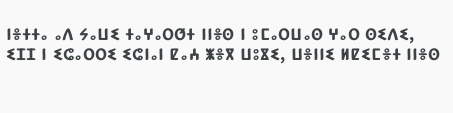ⵏⴻⵜⵜⴰ ⴰⴷ ⵢⴰⵡⵉ ⵜⴰⵖⴰⵔⵚⵜ ⵏⵏⴻⵙ ⵏ ⵓⵎⴰⵔⵡⴰⵙ ⵖⴰⵔ ⵙⵉⴷⵉ, ⵉⵊⵊ ⵏ ⵉⵛⴰⵔⵔⵉ ⵉⵛⵏⴰⵏ ⵇⴰⵄ ⵥⴻⴳ ⵡⵓⴵⵉ, ⵡⴻⵏⵏⵉ ⵍⵇⵉⵎⴻⵜ ⵏⵏⴻⵙ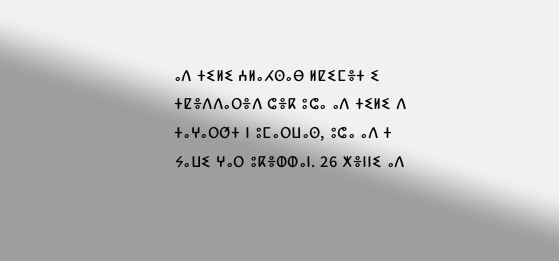ⴰⴷ ⵜⵉⵍⵉ ⵄⵍⴰⵃⵙⴰⴱ ⵍⵇⵉⵎⴻⵜ ⵉ ⵜⵇⴻⴷⴷⴰⵔⴻⴷ ⵛⴻⴽ ⵓⵛⴰ ⴰⴷ ⵜⵉⵍⵉ ⴷ ⵜⴰⵖⴰⵔⵚⵜ ⵏ ⵓⵎⴰⵔⵡⴰⵙ, ⵓⵛⴰ ⴰⴷ ⵜ ⵢⴰⵡⵉ ⵖⴰⵔ ⵓⴽⴻⵀⵀⴰⵏ. 26 ⵅⴻⵏⵏⵉ ⴰⴷ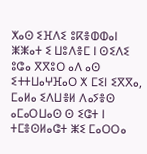ⵅⴰⵙ ⵉⴼⴷⵉ ⵓⴽⴻⵀⵀⴰⵏ ⵥⵥⴰⵜ ⵉ ⵡⵓⴷⴻⵎ ⵏ ⵙⵉⴷⵉ ⵓⵛⴰ ⴳⴳⵓⵔ ⴰⴷ ⴰⵙ ⵉⵜⵜⵡⴰⵖⴼⴰⵔ ⵅ ⵎⵉⵏ ⵉⴳⴳⴰ, ⵎⴰⵍⴰ ⵉⴷⵡⴻⵍ ⴷⴰⵢⴻⵙ ⴰⵎⴰⵔⵡⴰⵙ ⵙ ⵉⵛⵜ ⵏ ⵜⵎⴻⵙⵍⴰⵛⵜ ⵥⵉ ⵎⴰⵔⵔⴰ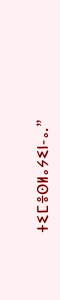ⵜⵉⵎⴻⵙⵍⴰⵢⵉⵏ-ⴰ.”